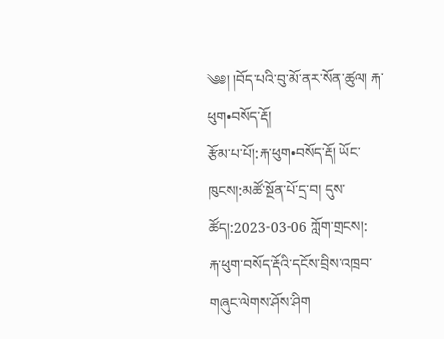༄༅། །བོད་པའི་བུ་མོ་ནར་སོན་ཚུལ། རྐ་ཕུག•བསོད་རྡོ།
རྩོམ་པ་པོ།:རྐ་ཕུག•བསོད་རྡོ། ཡོང་ཁུངས།:མཚོ་སྔོན་པོ་དྲ་བ། དུས་ཚོད།:2023-03-06 ཀློག་གྲངས།:
རྐ་ཕུག་བསོད་རྡོའི་དངོས་བྲིས་འཁྲབ་གཞུང་ལེགས་ཤོས་ཤིག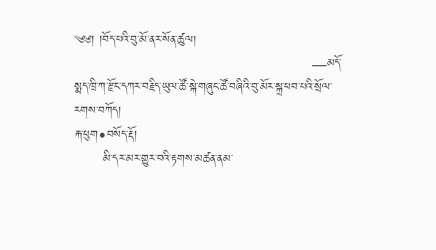༄༅། །བོད་པའི་བུ་མོ་ནར་སོན་ཚུལ།
                                                          —མདོ་སྨད་ཁྲི་ཀ་རྫོང་དཀར་བརྗིད་ཡུལ་ཚོ་སྐེ་གཞུང་ཚོ་བཞིའི་བུ་མོར་སྐྲ་ཕབ་པའི་སྲོལ་རགས་བཀོད།
རྐ་ཕུག•བསོད་རྡོ།
       མི་དར་མར་གྱུར་བའི་རྟགས་མཚན་ནམ་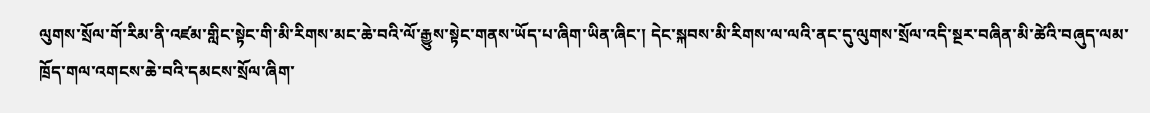ལུགས་སྲོལ་གོ་རིམ་ནི་འཛམ་གླིང་སྟེང་གི་མི་རིགས་མང་ཆེ་བའི་ལོ་རྒྱུས་སྟེང་གནས་ཡོད་པ་ཞིག་ཡིན་ཞིང་། དེང་སྐབས་མི་རིགས་ལ་ལའི་ནང་དུ་ལུགས་སྲོལ་འདི་སྔར་བཞིན་མི་ཚེའི་བཞུད་ལམ་ཁྲོད་གལ་འགངས་ཆེ་བའི་དམངས་སྲོལ་ཞིག་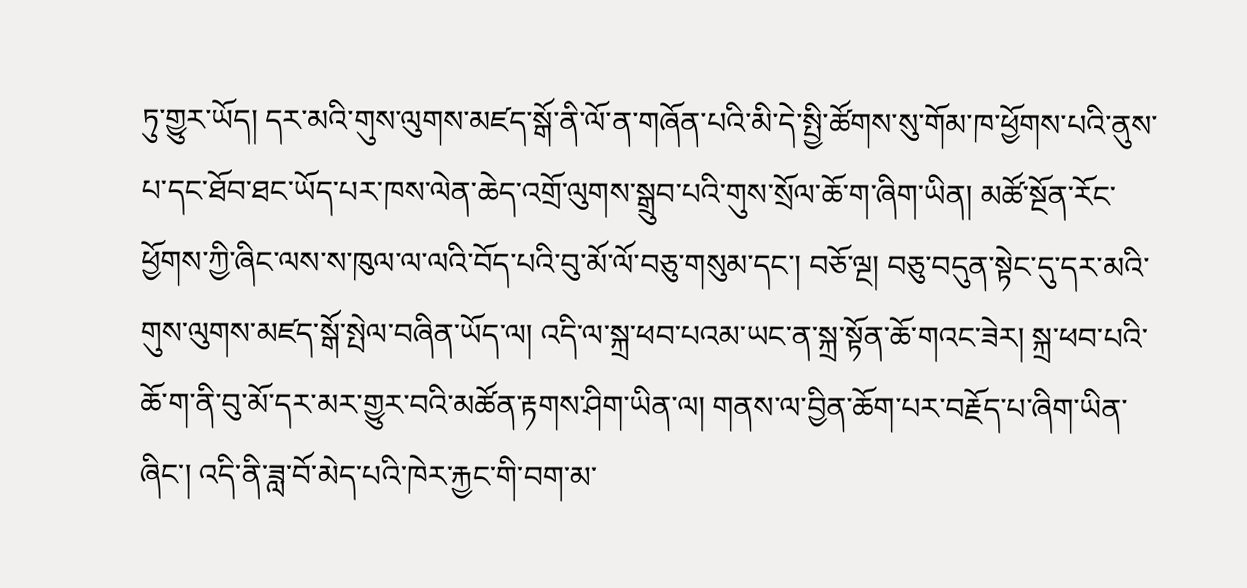ཏུ་གྱུར་ཡོད། དར་མའི་གུས་ལུགས་མཛད་སྒོ་ནི་ལོ་ན་གཞོན་པའི་མི་དེ་སྤྱི་ཚོགས་སུ་གོམ་ཁ་ཕྱོགས་པའི་ནུས་པ་དང་ཐོབ་ཐང་ཡོད་པར་ཁས་ལེན་ཆེད་འགྲོ་ལུགས་སྒྲུབ་པའི་གུས་སྲོལ་ཆོ་ག་ཞིག་ཡིན། མཚོ་སྔོན་རོང་ཕྱོགས་ཀྱི་ཞིང་ལས་ས་ཁུལ་ལ་ལའི་བོད་པའི་བུ་མོ་ལོ་བཅུ་གསུམ་དང་། བཅོ་ལྔ། བཅུ་བདུན་སྟེང་དུ་དར་མའི་གུས་ལུགས་མཛད་སྒོ་སྤེལ་བཞིན་ཡོད་ལ། འདི་ལ་སྐྲ་ཕབ་པའམ་ཡང་ན་སྐྲ་སྟོན་ཆོ་གའང་ཟེར། སྐྲ་ཕབ་པའི་ཆོ་ག་ནི་བུ་མོ་དར་མར་གྱུར་བའི་མཚོན་རྟགས་ཤིག་ཡིན་ལ། གནས་ལ་བྱིན་ཆོག་པར་བརྗོད་པ་ཞིག་ཡིན་ཞིང་། འདི་ནི་ཟླ་བོ་མེད་པའི་ཁེར་རྐྱང་གི་བག་མ་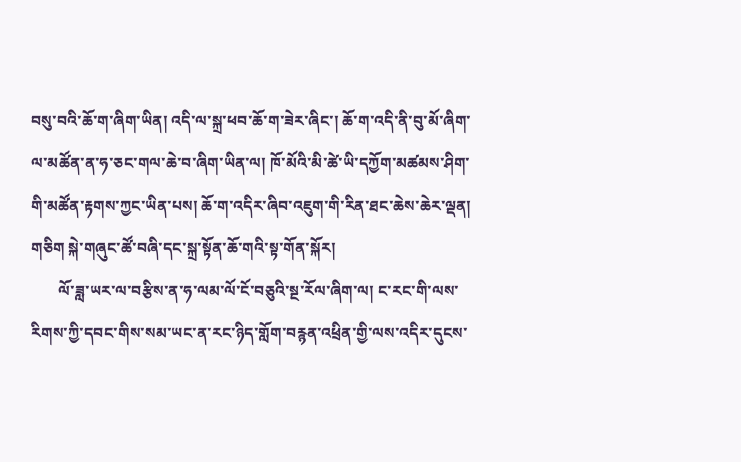བསུ་བའི་ཆོ་ག་ཞིག་ཡིན། འདི་ལ་སྐྲ་ཕབ་ཆོ་ག་ཟེར་ཞིང་། ཆོ་ག་འདི་ནི་བུ་མོ་ཞིག་ལ་མཚོན་ན་ཧ་ཅང་གལ་ཆེ་བ་ཞིག་ཡིན་ལ། ཁོ་མོའི་མི་ཚེ་ཡི་དཀྱོག་མཚམས་ཤིག་གི་མཚོན་རྟགས་ཀྱང་ཡིན་པས། ཆོ་ག་འདིར་ཞིབ་འཇུག་གི་རིན་ཐང་ཆེས་ཆེར་ལྡན།
གཅིག སྐེ་གཞུང་ཚོ་བཞི་དང་སྐྲ་སྟོན་ཆོ་གའི་སྟ་གོན་སྐོར།
       ལོ་ཟླ་ཡར་ལ་བརྩིས་ན་ཧ་ལམ་ལོ་ངོ་བཅུའི་སྔ་རོལ་ཞིག་ལ། ང་རང་གི་ལས་རིགས་ཀྱི་དབང་གིས་སམ་ཡང་ན་རང་ཉིད་གློག་བརྙན་འཕྲིན་གྱི་ལས་འདིར་དུངས་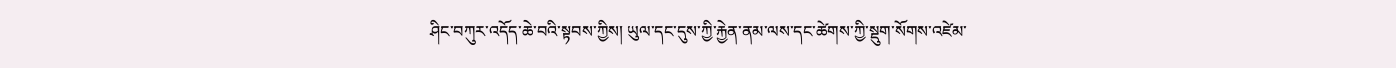ཤིང་བཀུར་འདོད་ཆེ་བའི་སྟབས་ཀྱིས། ཡུལ་དང་དུས་ཀྱི་རྐྱེན་ནམ་ལས་དང་ཚེགས་ཀྱི་སྡུག་སོགས་འཛེམ་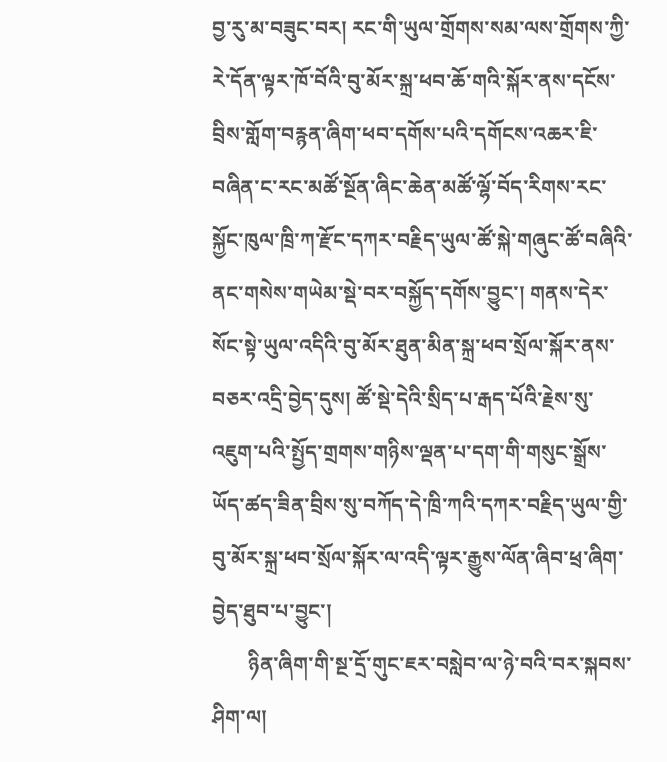བྱ་རུ་མ་བཟུང་བར། རང་གི་ཡུལ་གྲོགས་སམ་ལས་གྲོགས་ཀྱི་རེ་དོན་ལྟར་ཁོ་བོའི་བུ་མོར་སྐྲ་ཕབ་ཆོ་གའི་སྐོར་ནས་དངོས་བྲིས་གློག་བརྙན་ཞིག་ཕབ་དགོས་པའི་དགོངས་འཆར་ཇི་བཞིན་ང་རང་མཚོ་སྔོན་ཞིང་ཆེན་མཚོ་ལྷོ་བོད་རིགས་རང་སྐྱོང་ཁུལ་ཁྲི་ཀ་རྫོང་དཀར་བརྗིད་ཡུལ་ཚོ་སྐེ་གཞུང་ཚོ་བཞིའི་ནང་གསེས་གཡེམ་སྡེ་བར་བསྐྱོད་དགོས་བྱུང་། གནས་དེར་སོང་སྟེ་ཡུལ་འདིའི་བུ་མོར་ཐུན་མིན་སྐྲ་ཕབ་སྲོལ་སྐོར་ནས་བཅར་འདྲི་བྱེད་དུས། ཚོ་སྡེ་དེའི་སྲིད་པ་རྒད་པོའི་རྗེས་སུ་འཇུག་པའི་སྤྱོད་གྲགས་གཉིས་ལྡན་པ་དག་གི་གསུང་སྒྲོས་ཡོད་ཚད་ཟིན་བྲིས་སུ་བཀོད་དེ་ཁྲི་ཀའི་དཀར་བརྗིད་ཡུལ་གྱི་བུ་མོར་སྐྲ་ཕབ་སྲོལ་སྐོར་ལ་འདི་ལྟར་རྒྱུས་ལོན་ཞིབ་ཕྲ་ཞིག་བྱེད་ཐུབ་པ་བྱུང་།
       ཉིན་ཞིག་གི་སྔ་དྲོ་གུང་ཇར་བསླེབ་ལ་ཉེ་བའི་བར་སྐབས་ཤིག་ལ།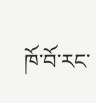ཁོ་བོ་རང་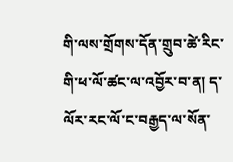གི་ལས་གྲོགས་དོན་གྲུབ་ཚེ་རིང་གི་ཕ་ལོ་ཚང་ལ་འབྱོར་བ་ན། ད་ལོར་རང་ལོ་ང་བརྒྱད་ལ་སོན་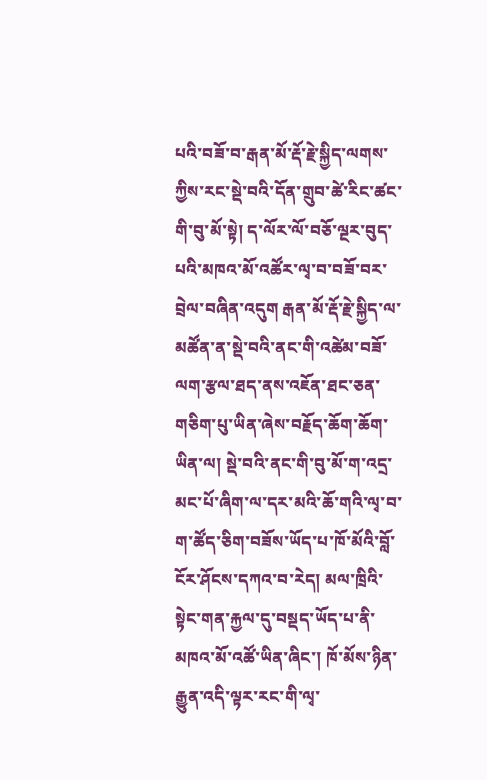པའི་བཟོ་བ་རྒན་མོ་རྡོ་རྗེ་སྐྱིད་ལགས་ཀྱིས་རང་སྡེ་བའི་དོན་གྲུབ་ཚེ་རིང་ཚང་གི་བུ་མོ་སྟེ། ད་ལོར་ལོ་བཅོ་ལྔར་བུད་པའི་མཁའ་མོ་འཚོར་ལྭ་བ་བཟོ་བར་བྲེལ་བཞིན་འདུག རྒན་མོ་རྡོ་རྗེ་སྐྱིད་ལ་མཚོན་ན་སྡེ་བའི་ནང་གི་འཚེམ་བཟོ་ལག་རྩལ་ཐད་ནས་འཇོན་ཐང་ཅན་གཅིག་པུ་ཡིན་ཞེས་བརྗོད་ཆོག་ཆོག་ཡིན་ལ། སྡེ་བའི་ནང་གི་བུ་མོ་ག་འདྲ་མང་པོ་ཞིག་ལ་དར་མའི་ཆོ་གའི་ལྭ་བ་ག་ཚོད་ཅིག་བཟོས་ཡོད་པ་ཁོ་མོའི་བློ་ངོར་ཤོངས་དཀའ་བ་རེད། མལ་ཁྲིའི་སྟེང་གན་རྐྱལ་དུ་བསྡད་ཡོད་པ་ནི་མཁའ་མོ་འཚོ་ཡིན་ཞིང་། ཁོ་མོས་ཉིན་རྒྱུན་འདི་ལྟར་རང་གི་ལྭ་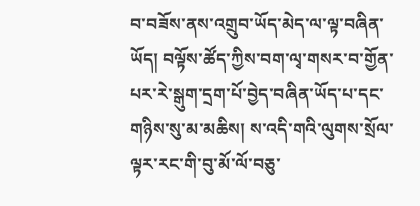བ་བཟོས་ནས་འགྲུབ་ཡོད་མེད་ལ་ལྟ་བཞིན་ཡོད། བལྟོས་ཚོད་ཀྱིས་བག་ལྭ་གསར་བ་གྱོན་པར་རེ་སྒུག་དྲག་པོ་བྱེད་བཞིན་ཡོད་པ་དང་གཉིས་སུ་མ་མཆིས། ས་འདི་གའི་ལུགས་སྲོལ་ལྟར་རང་གི་བུ་མོ་ལོ་བཅུ་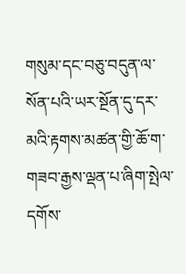གསུམ་དང་བཅུ་བདུན་ལ་སོན་པའི་ཡར་སྔོན་དུ་དར་མའི་རྟགས་མཚན་གྱི་ཆོ་ག་གཟབ་རྒྱས་ལྡན་པ་ཞིག་སྤེལ་དགོས་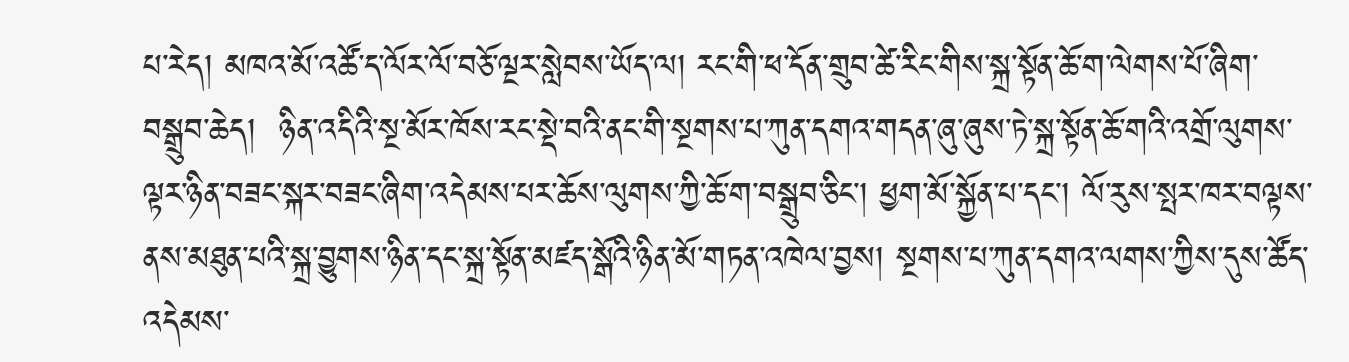པ་རེད། མཁའ་མོ་འཚོ་ད་ལོར་ལོ་བཅོ་ལྔར་སླེབས་ཡོད་ལ། རང་གི་ཕ་དོན་གྲུབ་ཚེ་རིང་གིས་སྐྲ་སྟོན་ཆོ་ག་ལེགས་པོ་ཞིག་བསྒྲུབ་ཆེད།  ཉིན་འདིའི་སྔ་མོར་ཁོས་རང་སྡེ་བའི་ནང་གི་སྔགས་པ་ཀུན་དགའ་གདན་ཞུ་ཞུས་ཏེ་སྐྲ་སྟོན་ཆོ་གའི་འགྲོ་ལུགས་ལྟར་ཉིན་བཟང་སྐར་བཟང་ཞིག་འདེམས་པར་ཆོས་ལུགས་ཀྱི་ཆོ་ག་བསྒྲུབ་ཅིང་། ཕྱག་མོ་སྐྱོན་པ་དང་། ལོ་རུས་སྤར་ཁར་བལྟས་ནས་མཐུན་པའི་སྐྲ་བྱུགས་ཉིན་དང་སྐྲ་སྟོན་མཛད་སྒོའི་ཉིན་མོ་གཏན་འཁེལ་བྱས། སྔགས་པ་ཀུན་དགའ་ལགས་ཀྱིས་དུས་ཚོད་འདེམས་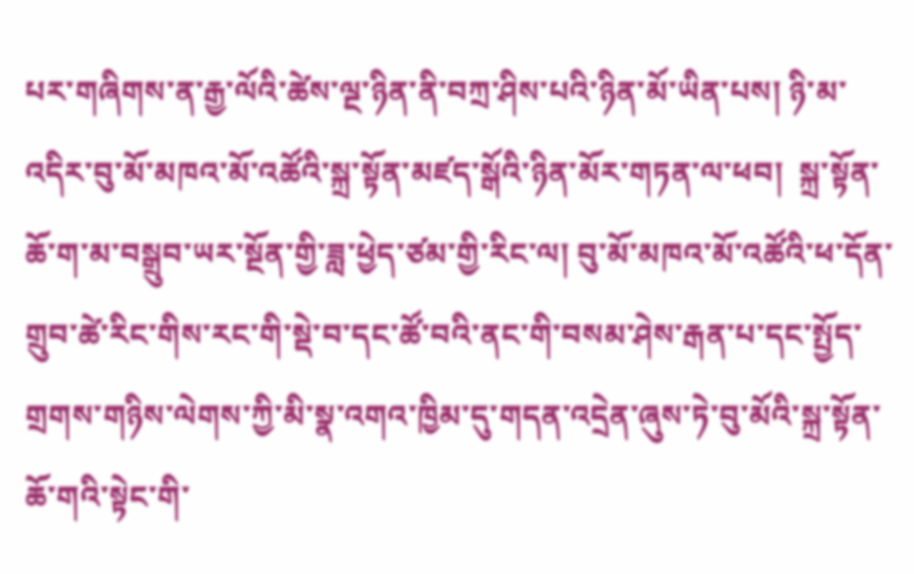པར་གཞིགས་ན་རྒྱ་ལོའི་ཚེས་ལྔ་ཉིན་ནི་བཀྲ་ཤིས་པའི་ཉིན་མོ་ཡིན་པས། ཉི་མ་འདིར་བུ་མོ་མཁའ་མོ་འཚོའི་སྐྲ་སྟོན་མཛད་སྒོའི་ཉིན་མོར་གཏན་ལ་ཕབ།  སྐྲ་སྟོན་ཆོ་ག་མ་བསྒྲུབ་ཡར་སྔོན་གྱི་ཟླ་ཕྱེད་ཙམ་གྱི་རིང་ལ། བུ་མོ་མཁའ་མོ་འཚོའི་ཕ་དོན་གྲུབ་ཚེ་རིང་གིས་རང་གི་སྡེ་བ་དང་ཚོ་བའི་ནང་གི་བསམ་ཤེས་རྒན་པ་དང་སྤྱོད་གྲགས་གཉིས་ལེགས་ཀྱི་མི་སྣ་འགའ་ཁྱིམ་དུ་གདན་འདྲེན་ཞུས་ཏེ་བུ་མོའི་སྐྲ་སྟོན་ཆོ་གའི་སྟེང་གི་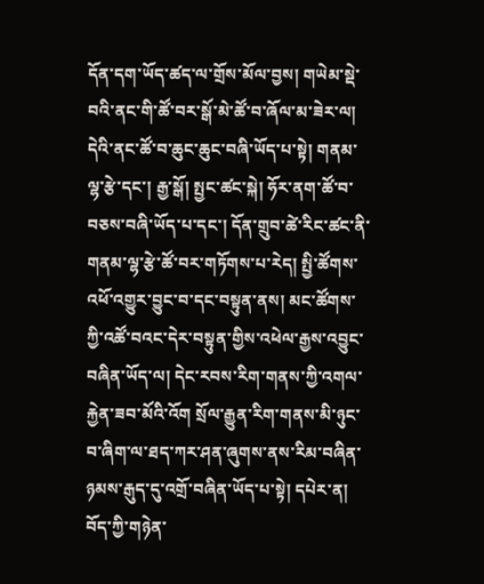དོན་དག་ཡོད་ཚད་ལ་གྲོས་མོལ་བྱས། གཡེམ་སྡེ་བའི་ནང་གི་ཚོ་བར་སྒོ་མེ་ཚོ་བ་ཞོལ་མ་ཟེར་ལ། དེའི་ནང་ཚོ་བ་ཆུང་ཆུང་བཞི་ཡོད་པ་སྟེ། གནམ་ལྷ་རྩེ་དང་། རྒྱ་སྒོ། སྤྱང་ཚང་སྐེ། ཧོར་ནག་ཚོ་བ་བཅས་བཞི་ཡོད་པ་དང་། དོན་གྲུབ་ཚེ་རིང་ཚང་ནི་གནམ་ལྷ་རྩེ་ཚོ་བར་གཏོགས་པ་རེད། སྤྱི་ཚོགས་འཕོ་འགྱུར་བྱུང་བ་དང་བསྟུན་ནས། མང་ཚོགས་ཀྱི་འཚོ་བའང་དེར་བསྟུན་གྱིས་འཕེལ་རྒྱས་འབྱུང་བཞིན་ཡོད་ལ། དེང་རབས་རིག་གནས་ཀྱི་འགལ་རྐྱེན་ཟབ་མོའི་འོག སྲོལ་རྒྱུན་རིག་གནས་མི་ཉུང་བ་ཞིག་ལ་ཐད་ཀར་ཤན་ཞུགས་ནས་རིམ་བཞིན་ཉམས་རྒུད་དུ་འགྲོ་བཞིན་ཡོད་པ་སྟེ། དཔེར་ན། བོད་ཀྱི་གཉེན་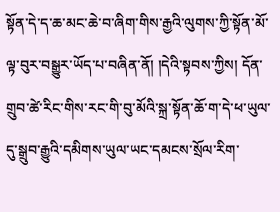སྟོན་དེ་ད་ཆ་མང་ཆེ་བ་ཞིག་གིས་རྒྱའི་ལུགས་ཀྱི་སྟོན་མོ་ལྟ་བུར་བསྒྱུར་ཡོད་པ་བཞིན་ནོ། །དེའི་སྟབས་ཀྱིས། དོན་གྲུབ་ཚེ་རིང་གིས་རང་གི་བུ་མོའི་སྐྲ་སྟོན་ཆོ་ག་དེ་ཕ་ཡུལ་དུ་སྒྲུབ་རྒྱུའི་དམིགས་ཡུལ་ཡང་དམངས་སྲོལ་རིག་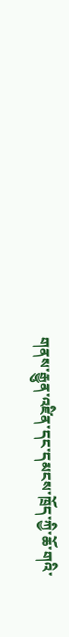གནས་རྒྱུན་འཛིན་དང་དམངས་ཁྲོད་ཀྱི་ཆོ་གའི་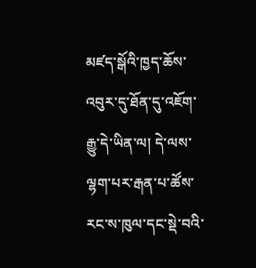མཛད་སྒོའི་ཁྱད་ཆོས་འབུར་དུ་ཐོན་དུ་འཇོག་རྒྱུ་དེ་ཡིན་ལ། དེ་ལས་ལྷག་པར་རྒན་པ་ཚོས་རང་ས་ཁུལ་དང་སྡེ་བའི་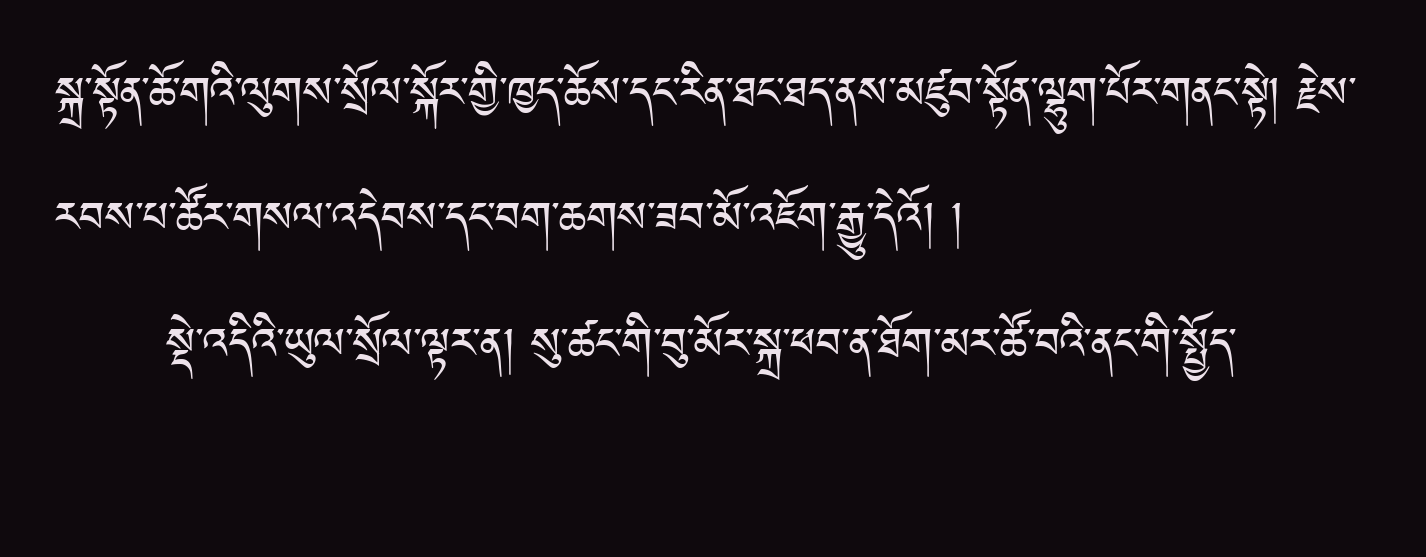སྐྲ་སྟོན་ཆོ་གའི་ལུགས་སྲོལ་སྐོར་གྱི་ཁྱད་ཆོས་དང་རིན་ཐང་ཐད་ནས་མཛུབ་སྟོན་ལྷུག་པོར་གནང་སྟེ། རྗེས་རབས་པ་ཚོར་གསལ་འདེབས་དང་བག་ཆགས་ཟབ་མོ་འཇོག་རྒྱུ་དེའོ། །
       སྡེ་འདིའི་ཡུལ་སྲོལ་ལྟར་ན། སུ་ཚང་གི་བུ་མོར་སྐྲ་ཕབ་ན་ཐོག་མར་ཚོ་བའི་ནང་གི་སྤྱོད་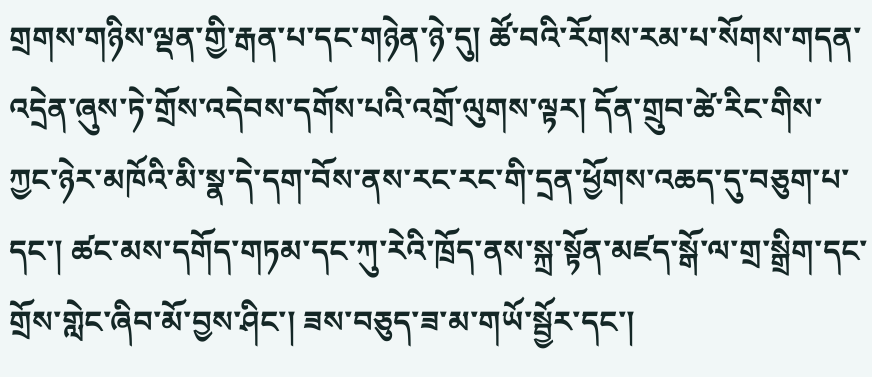གྲགས་གཉིས་ལྡན་གྱི་རྒན་པ་དང་གཉེན་ཉེ་དུ། ཚོ་བའི་རོགས་རམ་པ་སོགས་གདན་འདྲེན་ཞུས་ཏེ་གྲོས་འདེབས་དགོས་པའི་འགྲོ་ལུགས་ལྟར། དོན་གྲུབ་ཚེ་རིང་གིས་ཀྱང་ཉེར་མཁོའི་མི་སྣ་དེ་དག་བོས་ནས་རང་རང་གི་དྲན་ཕྱོགས་འཆད་དུ་བཅུག་པ་དང་། ཚང་མས་དགོད་གཏམ་དང་ཀུ་རེའི་ཁྲོད་ནས་སྐྲ་སྟོན་མཛད་སྒོ་ལ་གྲ་སྒྲིག་དང་གྲོས་གླེང་ཞིབ་མོ་བྱས་ཤིང་། ཟས་བཅུད་ཟ་མ་གཡོ་སྦྱོར་དང་།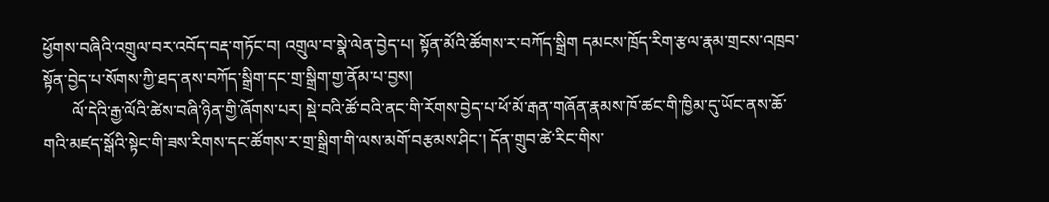ཕྱོགས་བཞིའི་འགྲུལ་བར་འབོད་བརྡ་གཏོང་བ། འགྲུལ་བ་སྣེ་ལེན་བྱེད་པ། སྟོན་མོའི་ཚོགས་ར་བཀོད་སྒྲིག དམངས་ཁྲོད་རིག་རྩལ་རྣམ་གྲངས་འཁྲབ་སྟོན་བྱེད་པ་སོགས་ཀྱི་ཐད་ནས་བཀོད་སྒྲིག་དང་གྲ་སྒྲིག་གྱ་ནོམ་པ་བྱས།
       ལོ་དེའི་རྒྱ་ལོའི་ཚེས་བཞི་ཉིན་གྱི་ཞོགས་པར། སྡེ་བའི་ཚོ་བའི་ནང་གི་རོགས་བྱེད་པ་ཕོ་མོ་རྒན་གཞོན་རྣམས་ཁོ་ཚང་གི་ཁྱིམ་དུ་ཡོང་ནས་ཆོ་གའི་མཛད་སྒོའི་སྟེང་གི་ཟས་རིགས་དང་ཚོགས་ར་གྲ་སྒྲིག་གི་ལས་མགོ་བརྩམས་ཤིང་། དོན་གྲུབ་ཚེ་རིང་གིས་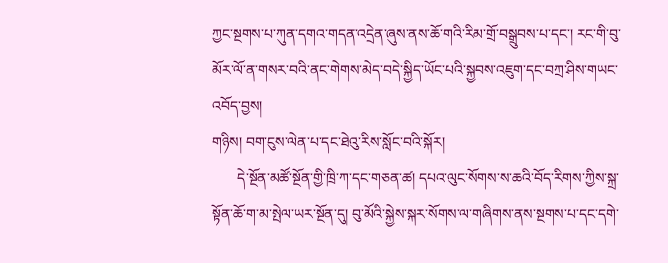ཀྱང་སྔགས་པ་ཀུན་དགའ་གདན་འདྲེན་ཞུས་ནས་ཆོ་གའི་རིམ་གྲོ་བསྒྲུབས་པ་དང་། རང་གི་བུ་མོར་ལོ་ན་གསར་བའི་ནང་གེགས་མེད་བདེ་སྐྱིད་ཡོང་པའི་སྐྱབས་འཇུག་དང་བཀྲ་ཤིས་གཡང་འབོད་བྱས།
གཉིས། བག་ངུས་ལེན་པ་དང་ཐེའུ་རིས་སློང་བའི་སྐོར།
       དེ་སྔོན་མཚོ་སྔོན་གྱི་ཁྲི་ཀ་དང་གཅན་ཚ། དཔའ་ལུང་སོགས་ས་ཆའི་བོད་རིགས་ཀྱིས་སྐྲ་སྟོན་ཆོ་ག་མ་སྤེལ་ཡར་སྔོན་དུ། བུ་མོའི་སྐྱེས་སྐར་སོགས་ལ་གཞིགས་ནས་སྔགས་པ་དང་དགེ་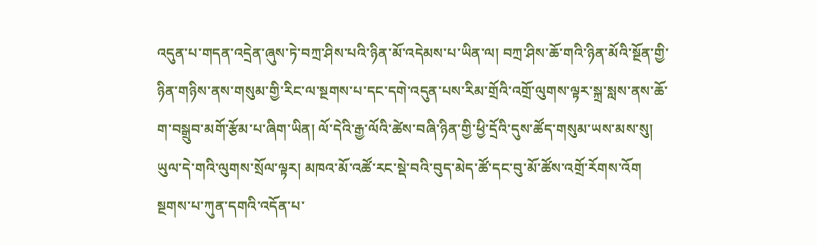འདུན་པ་གདན་འདྲེན་ཞུས་ཏེ་བཀྲ་ཤིས་པའི་ཉིན་མོ་འདེམས་པ་ཡིན་ལ། བཀྲ་ཤིས་ཆོ་གའི་ཉིན་མོའི་སྔོན་གྱི་ཉིན་གཉིས་ནས་གསུམ་གྱི་རིང་ལ་སྔགས་པ་དང་དགེ་འདུན་པས་རིམ་གྲོའི་འགྲོ་ལུགས་ལྟར་སྐྲ་སླས་ནས་ཆོ་ག་བསྒྲུབ་མགོ་རྩོམ་པ་ཞིག་ཡིན། ལོ་དེའི་རྒྱ་ལོའི་ཚེས་བཞི་ཉིན་གྱི་ཕྱི་དྲོའི་དུས་ཚོད་གསུམ་ཡས་མས་སུ། ཡུལ་དེ་གའི་ལུགས་སྲོལ་ལྟར། མཁའ་མོ་འཚོ་རང་སྡེ་བའི་བུད་མེད་ཚོ་དང་བུ་མོ་ཚོས་འགྲོ་རོགས་འོག སྔགས་པ་ཀུན་དགའི་འདོན་པ་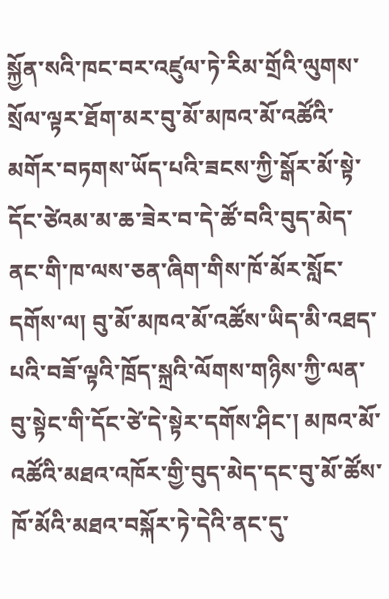སྐྱོན་སའི་ཁང་བར་འཛུལ་ཏེ་རིམ་གྲོའི་ལུགས་སྲོལ་ལྟར་ཐོག་མར་བུ་མོ་མཁའ་མོ་འཚོའི་མགོར་བཏགས་ཡོད་པའི་ཟངས་ཀྱི་སྒོར་མོ་སྟེ་དོང་ཙེའམ་མ་ཆ་ཟེར་བ་དེ་ཚོ་བའི་བུད་མེད་ནང་གི་ཁ་ལས་ཅན་ཞིག་གིས་ཁོ་མོར་སློང་དགོས་ལ། བུ་མོ་མཁའ་མོ་འཚོས་ཡིད་མི་འཐད་པའི་བཟོ་ལྟའི་ཁྲོད་སྐྲའི་ལོགས་གཉིས་ཀྱི་ལན་བུ་སྟེང་གི་དོང་ཙེ་དེ་སྟེར་དགོས་ཤིང་། མཁའ་མོ་འཚོའི་མཐའ་འཁོར་གྱི་བུད་མེད་དང་བུ་མོ་ཚོས་ཁོ་མོའི་མཐའ་བསྐོར་ཏེ་དེའི་ནང་དུ་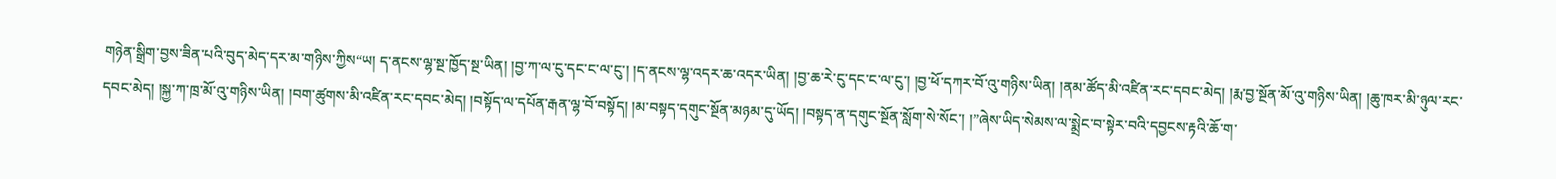གཉེན་སྒྲིག་བྱས་ཟིན་པའི་བུད་མེད་དར་མ་གཉིས་ཀྱིས“ཡ། ད་ནངས་ལྷ་སྔ་ཁྱོད་སྔ་ཡིན། །བྱ་ཀ་ལ་ངུ་དང་ང་ལ་ངུ་། །ད་ནངས་ལྷ་འདར་ཆ་འདར་ཡིན། །བྱ་ཆ་རེ་ངུ་དང་ང་ལ་ངུ་། །བྱ་ཕོ་དཀར་བོ་འུ་གཉིས་ཡིན། །ནམ་ཚོད་མི་འཛིན་རང་དབང་མེད། །རྨ་བྱ་སྔོན་མོ་འུ་གཉིས་ཡིན། །ཆུ་ཁར་མི་ཉུལ་རང་དབང་མེད། །སྐྱ་ཀ་ཁྲ་མོ་འུ་གཉིས་ཡིན། །བག་ཚུགས་མི་འཛིན་རང་དབང་མེད། །བསྟོད་ལ་དཔོན་རྒན་ལྷ་བོ་བསྟོད། །མ་བསྟད་དགུང་སྔོན་མཉམ་དུ་ཡོད། །བསྟད་ན་དགུང་སྔོན་སློག་སེ་སོང་། །”ཞེས་ཡིད་སེམས་ལ་སྨྲེང་བ་སྟེར་བའི་དབྱངས་རྟའི་ཆོ་ག་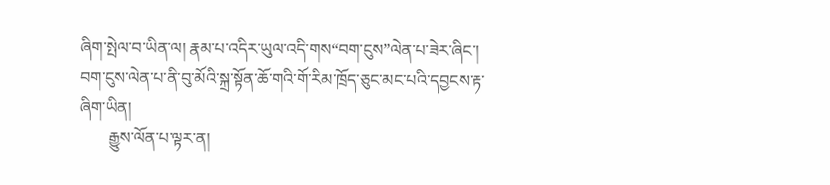ཞིག་སྤེལ་བ་ཡིན་ལ། རྣམ་པ་འདིར་ཡུལ་འདི་གས“བག་ངུས”ལེན་པ་ཟེར་ཞིང་། བག་ངུས་ལེན་པ་ནི་བུ་མོའི་སྐྲ་སྟོན་ཆོ་གའི་གོ་རིམ་ཁྲོད་ཅུང་མང་པའི་དབྱངས་རྟ་ཞིག་ཡིན།
       རྒྱུས་ལོན་པ་ལྟར་ན།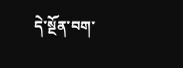དེ་སྔོན་བག་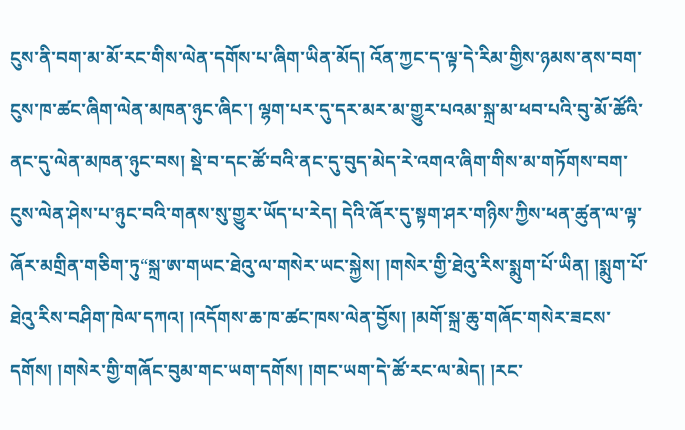ངུས་ནི་བག་མ་མོ་རང་གིས་ལེན་དགོས་པ་ཞིག་ཡིན་མོད། འོན་ཀྱང་ད་ལྟ་དེ་རིམ་གྱིས་ཉམས་ནས་བག་ངུས་ཁ་ཚང་ཞིག་ལེན་མཁན་ཉུང་ཞིང་། ལྷག་པར་དུ་དར་མར་མ་གྱུར་པའམ་སྐྲ་མ་ཕབ་པའི་བུ་མོ་ཚོའི་ནང་དུ་ལེན་མཁན་ཉུང་བས། སྡེ་བ་དང་ཚོ་བའི་ནང་དུ་བུད་མེད་རེ་འགའ་ཞིག་གིས་མ་གཏོགས་བག་ངུས་ལེན་ཤེས་པ་ཉུང་བའི་གནས་སུ་གྱུར་ཡོད་པ་རེད། དེའི་ཞོར་དུ་སྟག་ཤར་གཉིས་ཀྱིས་ཕན་ཚུན་ལ་ལྟ་ཞོར་མགྲིན་གཅིག་ཏུ“སྐྲ་ཨ་གཡང་ཐེའུ་ལ་གསེར་ཡང་སྐྱེས། །གསེར་གྱི་ཐེའུ་རིས་སྨུག་པོ་ཡིན། །སྨུག་པོ་ཐེའུ་རིས་བཤིག་ཁེལ་དཀའ། །འདོགས་ཆ་ཁ་ཚང་ཁས་ལེན་བྱོས། །མགོ་སྐྲ་ཆུ་གཞོང་གསེར་ཟངས་དགོས། །གསེར་གྱི་གཞོང་བུམ་གང་ཡག་དགོས། །གང་ཡག་དེ་ཚོ་རང་ལ་མེད། །རང་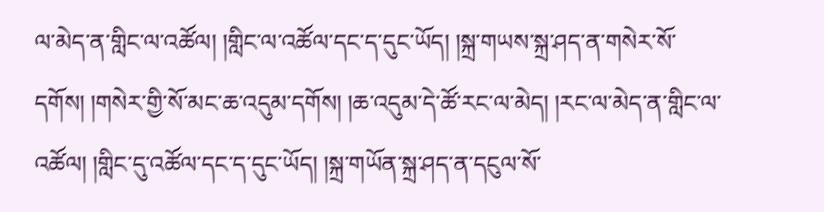ལ་མེད་ན་གླིང་ལ་འཚོལ། །གླིང་ལ་འཚོལ་དང་ད་དུང་ཡོད། །སྐྲ་གཡས་སྐྲ་ཤད་ན་གསེར་སོ་དགོས། །གསེར་གྱི་སོ་མང་ཆ་འདུམ་དགོས། །ཆ་འདུམ་དེ་ཚོ་རང་ལ་མེད། །རང་ལ་མེད་ན་གླིང་ལ་འཚོལ། །གླིང་དུ་འཚོལ་དང་ད་དུང་ཡོད། །སྐྲ་གཡོན་སྐྲ་ཤད་ན་དངུལ་སོ་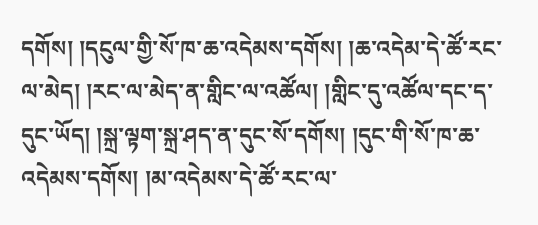དགོས། །དངུལ་གྱི་སོ་ཁ་ཆ་འདེམས་དགོས། །ཆ་འདེམ་དེ་ཚོ་རང་ལ་མེད། །རང་ལ་མེད་ན་གླིང་ལ་འཚོལ། །གླིང་དུ་འཚོལ་དང་ད་དུང་ཡོད། །སྐྲ་ལྟག་སྐྲ་ཤད་ན་དུང་སོ་དགོས། །དུང་གི་སོ་ཁ་ཆ་འདེམས་དགོས། །མ་འདེམས་དེ་ཚོ་རང་ལ་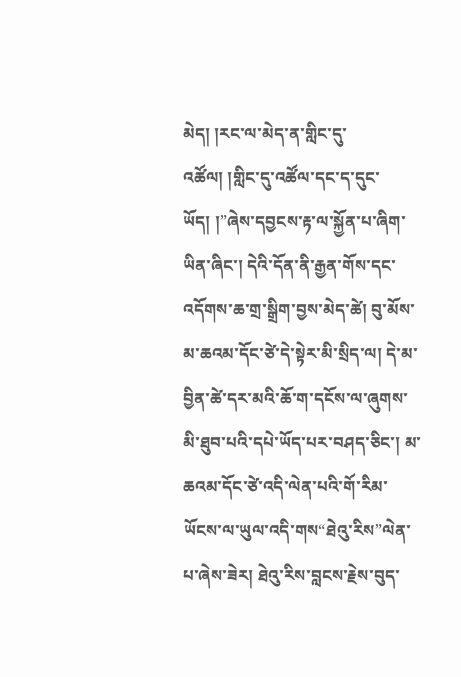མེད། །རང་ལ་མེད་ན་གླིང་དུ་འཚོལ། །གླིང་དུ་འཚོལ་དང་ད་དུང་ཡོད། །”ཞེས་དབྱངས་རྟ་ལ་སྐྱོན་པ་ཞིག་ཡིན་ཞིང་། དེའི་དོན་ནི་རྒྱན་གོས་དང་འདོགས་ཆ་གྲ་སྒྲིག་བྱས་མེད་ཚེ། བུ་མོས་མ་ཆའམ་དོང་ཙེ་དེ་སྟེར་མི་སྲིད་ལ། དེ་མ་བྱིན་ཚེ་དར་མའི་ཆོ་ག་དངོས་ལ་ཞུགས་མི་ཐུབ་པའི་དཔེ་ཡོད་པར་བཤད་ཅིང་། མ་ཆའམ་དོང་ཙེ་འདི་ལེན་པའི་གོ་རིམ་ཡོངས་ལ་ཡུལ་འདི་གས“ཐེའུ་རིས”ལེན་པ་ཞེས་ཟེར། ཐེའུ་རིས་བླངས་རྗེས་བུད་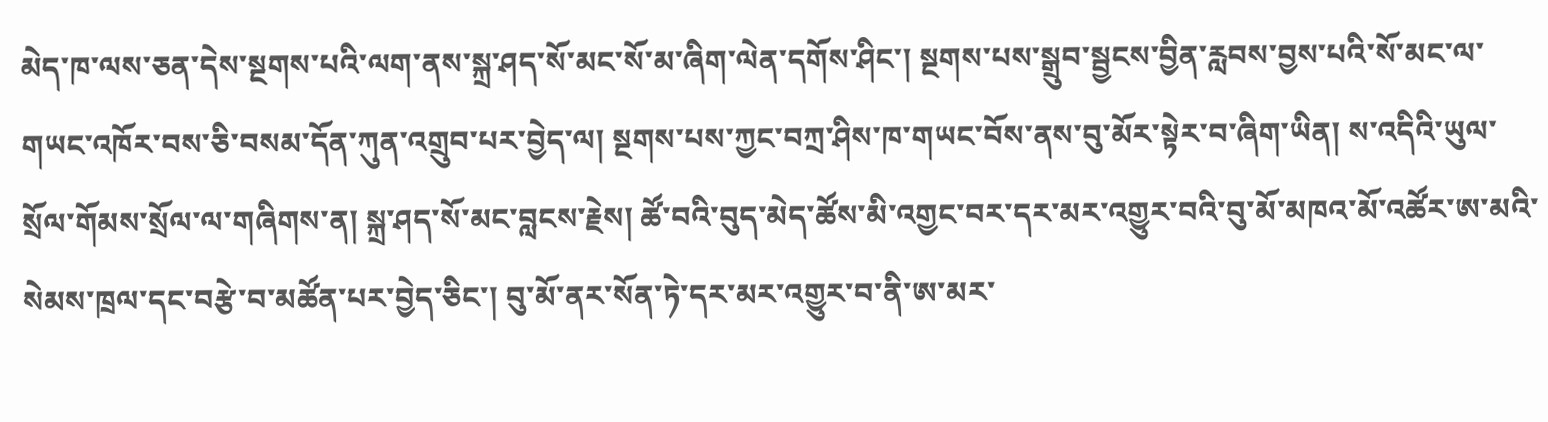མེད་ཁ་ལས་ཅན་དེས་སྔགས་པའི་ལག་ནས་སྐྲ་ཤད་སོ་མང་སོ་མ་ཞིག་ལེན་དགོས་ཤིང་། སྔགས་པས་སྒྲུབ་སྦྱངས་བྱིན་རླབས་བྱས་པའི་སོ་མང་ལ་གཡང་འཁོར་བས་ཅི་བསམ་དོན་ཀུན་འགྲུབ་པར་བྱེད་ལ། སྔགས་པས་ཀྱང་བཀྲ་ཤིས་ཁ་གཡང་བོས་ནས་བུ་མོར་སྟེར་བ་ཞིག་ཡིན། ས་འདིའི་ཡུལ་སྲོལ་གོམས་སྲོལ་ལ་གཞིགས་ན། སྐྲ་ཤད་སོ་མང་བླངས་རྗེས། ཚོ་བའི་བུད་མེད་ཚོས་མི་འགྱང་བར་དར་མར་འགྱུར་བའི་བུ་མོ་མཁའ་མོ་འཚོར་ཨ་མའི་སེམས་ཁྲལ་དང་བརྩེ་བ་མཚོན་པར་བྱེད་ཅིང་། བུ་མོ་ནར་སོན་ཏེ་དར་མར་འགྱུར་བ་ནི་ཨ་མར་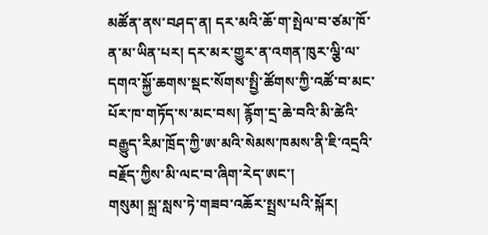མཚོན་ནས་བཤད་ན། དར་མའི་ཆོ་ག་སྤེལ་བ་ཙམ་ཁོ་ན་མ་ཡིན་པར། དར་མར་གྱུར་ན་འགན་ཁུར་ལྕི་ལ་དགའ་སྐྱོ་ཆགས་སྡང་སོགས་སྤྱི་ཚོགས་ཀྱི་འཚོ་བ་མང་པོར་ཁ་གཏོད་ས་མང་བས། རྙོག་དྲ་ཆེ་བའི་མི་ཚེའི་བརྒྱུད་རིམ་ཁྲོད་ཀྱི་ཨ་མའི་སེམས་ཁམས་ནི་ཇི་འདྲའི་བརྗོད་ཀྱིས་མི་ལང་བ་ཞིག་རེད་ཨང་།
གསུམ། སྐྲ་སླས་ཏེ་གཟབ་འཆོར་སྤྲས་པའི་སྐོར།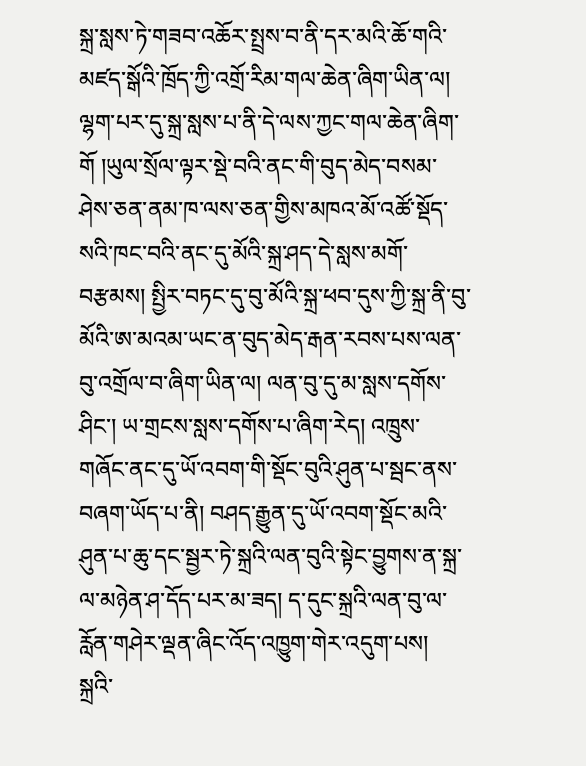སྐྲ་སླས་ཏེ་གཟབ་འཆོར་སྤྲས་བ་ནི་དར་མའི་ཆོ་གའི་མཛད་སྒོའི་ཁྲོད་ཀྱི་འགྲོ་རིམ་གལ་ཆེན་ཞིག་ཡིན་ལ། ལྷག་པར་དུ་སྐྲ་སླས་པ་ནི་དེ་ལས་ཀྱང་གལ་ཆེན་ཞིག་གོ །ཡུལ་སྲོལ་ལྟར་སྡེ་བའི་ནང་གི་བུད་མེད་བསམ་ཤེས་ཅན་ནམ་ཁ་ལས་ཅན་གྱིས་མཁའ་མོ་འཚོ་སྡོད་སའི་ཁང་བའི་ནང་དུ་མོའི་སྐྲ་ཤད་དེ་སླས་མགོ་བརྩམས། སྤྱིར་བཏང་དུ་བུ་མོའི་སྐྲ་ཕབ་དུས་ཀྱི་སྐྲ་ནི་བུ་མོའི་ཨ་མའམ་ཡང་ན་བུད་མེད་རྒན་རབས་པས་ལན་བུ་འགྲོལ་བ་ཞིག་ཡིན་ལ། ལན་བུ་དུ་མ་སླས་དགོས་ཤིང་། ཡ་གྲངས་སླས་དགོས་པ་ཞིག་རེད། འཁྲུས་གཞོང་ནང་དུ་ཡོ་འབག་གི་སྡོང་བུའི་ཤུན་པ་སྦང་ནས་བཞག་ཡོད་པ་ནི། བཤད་རྒྱུན་དུ་ཡོ་འབག་སྡོང་མའི་ཤུན་པ་ཆུ་དང་སྦྱར་ཏེ་སྐྲའི་ལན་བུའི་སྟེང་བྱུགས་ན་སྐྲ་ལ་མཉེན་ཤ་དོད་པར་མ་ཟད། ད་དུང་སྐྲའི་ལན་བུ་ལ་རློན་གཤེར་ལྡན་ཞིང་འོད་འཁྱུག་གེར་འདུག་པས། སྐྲའི་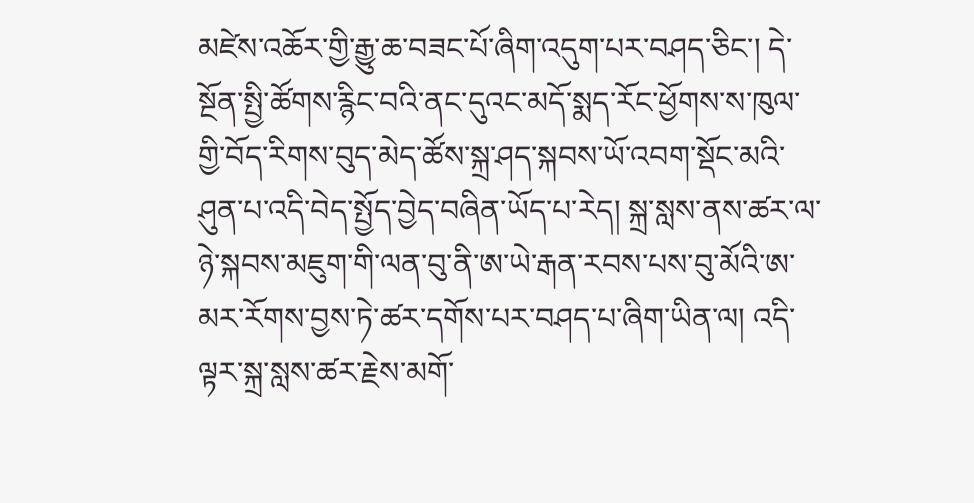མཛེས་འཆོར་གྱི་རྒྱུ་ཆ་བཟང་པོ་ཞིག་འདུག་པར་བཤད་ཅིང་། དེ་སྔོན་སྤྱི་ཚོགས་རྙིང་བའི་ནང་དུའང་མདོ་སྨད་རོང་ཕྱོགས་ས་ཁུལ་གྱི་བོད་རིགས་བུད་མེད་ཚོས་སྐྲ་ཤད་སྐབས་ཡོ་འབག་སྡོང་མའི་ཤུན་པ་འདི་བེད་སྤྱོད་བྱེད་བཞིན་ཡོད་པ་རེད། སྐྲ་སླས་ནས་ཚར་ལ་ཉེ་སྐབས་མཇུག་གི་ལན་བུ་ནི་ཨ་ཡེ་རྒན་རབས་པས་བུ་མོའི་ཨ་མར་རོགས་བྱས་ཏེ་ཚར་དགོས་པར་བཤད་པ་ཞིག་ཡིན་ལ། འདི་ལྟར་སྐྲ་སླས་ཚར་རྗེས་མགོ་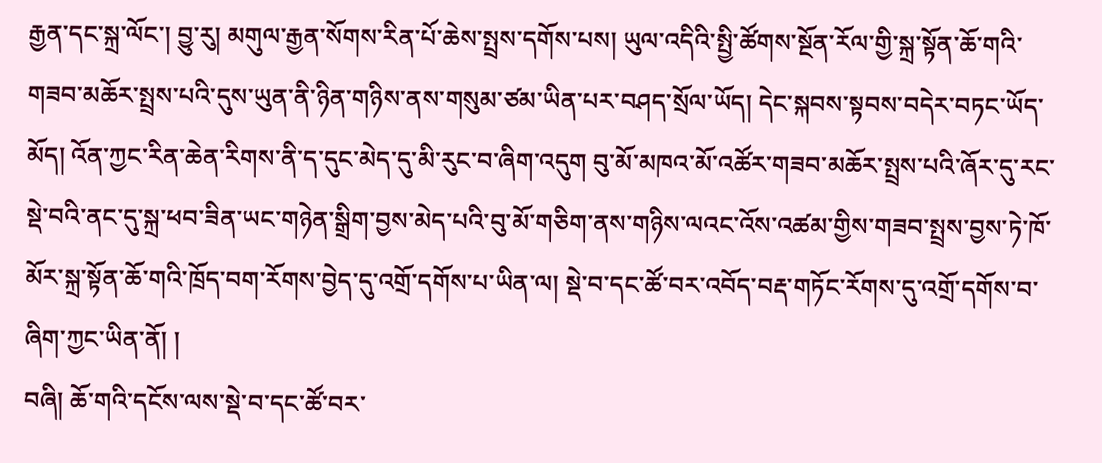རྒྱན་དང་སྐྲ་ལོང་། བྱུ་རུ། མགུལ་རྒྱན་སོགས་རིན་པོ་ཆེས་སྤྲས་དགོས་པས། ཡུལ་འདིའི་སྤྱི་ཚོགས་སྔོན་རོལ་གྱི་སྐྲ་སྟོན་ཆོ་གའི་གཟབ་མཆོར་སྤྲས་པའི་དུས་ཡུན་ནི་ཉིན་གཉིས་ནས་གསུམ་ཙམ་ཡིན་པར་བཤད་སྲོལ་ཡོད། དེང་སྐབས་སྟབས་བདེར་བཏང་ཡོད་མོད། འོན་ཀྱང་རིན་ཆེན་རིགས་ནི་ད་དུང་མེད་དུ་མི་རུང་བ་ཞིག་འདུག བུ་མོ་མཁའ་མོ་འཚོར་གཟབ་མཆོར་སྤྲས་པའི་ཞོར་དུ་རང་སྡེ་བའི་ནང་དུ་སྐྲ་ཕབ་ཟིན་ཡང་གཉེན་སྒྲིག་བྱས་མེད་པའི་བུ་མོ་གཅིག་ནས་གཉིས་ལའང་འོས་འཚམ་གྱིས་གཟབ་སྤྲས་བྱས་ཏེ་ཁོ་མོར་སྐྲ་སྟོན་ཆོ་གའི་ཁྲོད་བག་རོགས་བྱེད་དུ་འགྲོ་དགོས་པ་ཡིན་ལ། སྡེ་བ་དང་ཚོ་བར་འབོད་བརྡ་གཏོང་རོགས་དུ་འགྲོ་དགོས་བ་ཞིག་ཀྱང་ཡིན་ནོ། །
བཞི། ཆོ་གའི་དངོས་ལས་སྡེ་བ་དང་ཚོ་བར་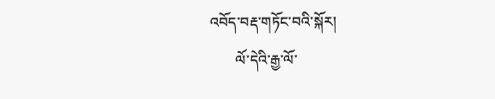འབོད་བརྡ་གཏོང་བའི་སྐོར།
       ལོ་དེའི་རྒྱ་ལོ་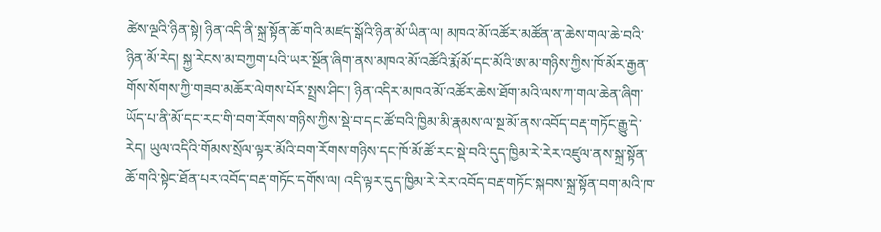ཚེས་ལྔའི་ཉིན་སྟེ། ཉིན་འདི་ནི་སྐྲ་སྟོན་ཆོ་གའི་མཛད་སྒོའི་ཉིན་མོ་ཡིན་ལ། མཁའ་མོ་འཚོར་མཚོན་ན་ཆེས་གལ་ཆེ་བའི་ཉིན་མོ་རེད། སྐྱ་རེངས་མ་བཀྱག་པའི་ཡར་སྔོན་ཞིག་ནས་མཁའ་མོ་འཚོའི་རྨོ་མོ་དང་མོའི་ཨ་མ་གཉིས་ཀྱིས་ཁོ་མོར་རྒྱན་གོས་སོགས་ཀྱི་གཟབ་མཆོར་ལེགས་པོར་སྤྲས་ཤིང་། ཉིན་འདིར་མཁའ་མོ་འཚོར་ཆེས་ཐོག་མའི་ལས་ཀ་གལ་ཆེན་ཞིག་ཡོད་པ་ནི་མོ་དང་རང་གི་བག་རོགས་གཉིས་ཀྱིས་སྡེ་བ་དང་ཚོ་བའི་ཁྱིམ་མི་རྣམས་ལ་སྔ་མོ་ནས་འབོད་བརྡ་གཏོང་རྒྱུ་དེ་རེད། ཡུལ་འདིའི་གོམས་སྲོལ་ལྟར་མོའི་བག་རོགས་གཉིས་དང་ཁོ་མོ་ཚོ་རང་སྡེ་བའི་དུད་ཁྱིམ་རེ་རེར་འཛུལ་ནས་སྐྲ་སྟོན་ཆོ་གའི་སྟེང་ཐོན་པར་འབོད་བརྡ་གཏོང་དགོས་ལ། འདི་ལྟར་དུད་ཁྱིམ་རེ་རེར་འབོད་བརྡ་གཏོང་སྐབས་སྐྲ་སྟོན་བག་མའི་ཁ་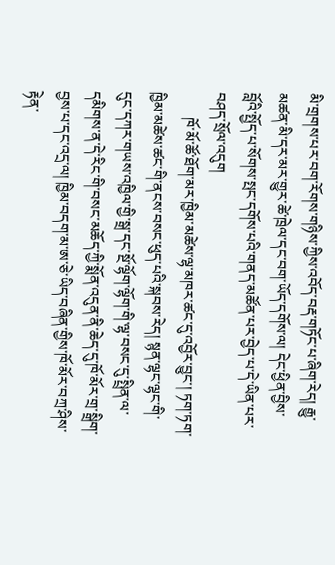མི་གྲགས་པར་བག་རོགས་གཉིས་ཀྱིས་འབོད་བརྡ་གཏོང་པ་ཞིག་རེད། རྒྱུ་མཚན་མི་དར་མར་གྱུར་ཚེ་ཁྲེལ་དང་བག་ཡོད་དགོས་ལ། དེང་ཕྱིན་བྱིས་བློའི་སྤྱོད་པ་སོགས་སྤང་དགོས་པའི་གནད་མཚོན་པར་བྱེད་པ་དེ་ཡིན་པར་བཤད་སྲོལ་འདུག
       ཁོ་མོ་ཚོ་ཐོག་མར་ཁྱིམ་མཚེས་ལྷ་མཁར་ཚང་དུ་འབྱོར་བྱུང་། ཏག་ཏག་ཁྱིམ་མཚེས་ཚང་གི་ནངས་བསང་ཕུད་པའི་སྐབས་རེད། སྙན་ལྷང་ལྷང་གི་དུང་དཀར་གཡས་འཁྱིལ་གྱི་སྒྲ་དང་སྔོ་ལྷོག་ལྷོག་གི་ལྷ་བསང་དུ་སྤྲིན་ལ་དམིགས་ན་དེ་རིང་གི་བསང་མཆོད་ཀྱི་སྨོན་འདུན་ནི་ཆེད་དུ་ཁོ་མོར་གྲ་སྒྲིག་བྱས་པ་དང་འདྲ་ལ། ཁྱིམ་བདག་མ་ཨ་ཅེ་ཡིད་བཞིན་གྱིས་ཁོ་མོར་བཀྲ་ཤིས་རྟེན་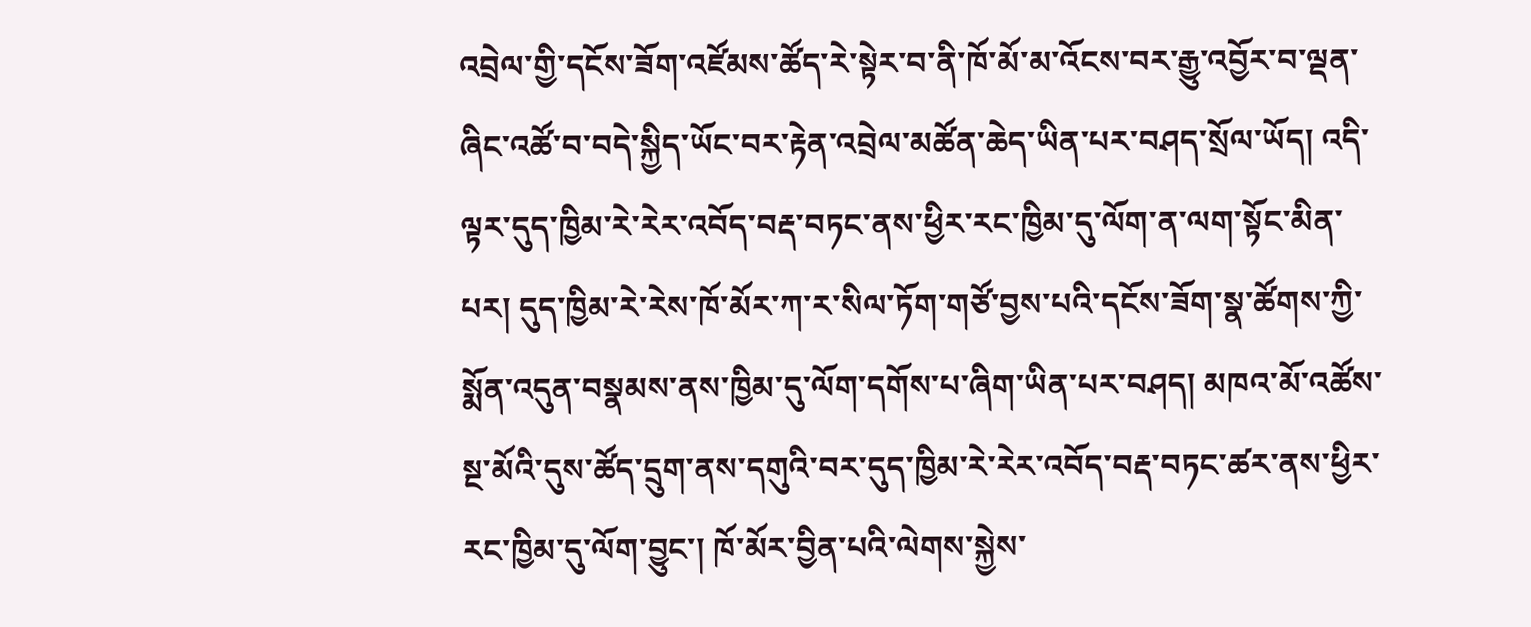འབྲེལ་གྱི་དངོས་ཟོག་འཛོམས་ཚོད་རེ་སྟེར་བ་ནི་ཁོ་མོ་མ་འོངས་བར་རྒྱུ་འབྱོར་བ་ལྡན་ཞིང་འཚོ་བ་བདེ་སྐྱིད་ཡོང་བར་རྟེན་འབྲེལ་མཚོན་ཆེད་ཡིན་པར་བཤད་སྲོལ་ཡོད། འདི་ལྟར་དུད་ཁྱིམ་རེ་རེར་འབོད་བརྡ་བཏང་ནས་ཕྱིར་རང་ཁྱིམ་དུ་ལོག་ན་ལག་སྟོང་མིན་པར། དུད་ཁྱིམ་རེ་རེས་ཁོ་མོར་ཀ་ར་སིལ་ཏོག་གཙོ་བྱས་པའི་དངོས་ཟོག་སྣ་ཚོགས་ཀྱི་སྨོན་འདུན་བསྣམས་ནས་ཁྱིམ་དུ་ལོག་དགོས་པ་ཞིག་ཡིན་པར་བཤད། མཁའ་མོ་འཚོས་སྔ་མོའི་དུས་ཚོད་དྲུག་ནས་དགུའི་བར་དུད་ཁྱིམ་རེ་རེར་འབོད་བརྡ་བཏང་ཚར་ནས་ཕྱིར་རང་ཁྱིམ་དུ་ལོག་བྱུང་། ཁོ་མོར་བྱིན་པའི་ལེགས་སྐྱེས་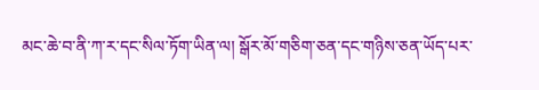མང་ཆེ་བ་ནི་ཀ་ར་དང་སིལ་ཏོག་ཡིན་ལ། སྒོར་མོ་གཅིག་ཅན་དང་གཉིས་ཅན་ཡོད་པར་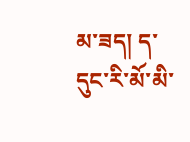མ་ཟད། ད་དུང་རི་མོ་མི་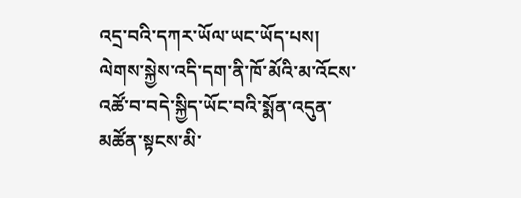འདྲ་བའི་དཀར་ཡོལ་ཡང་ཡོད་པས། ལེགས་སྐྱེས་འདི་དག་ནི་ཁོ་མོའི་མ་འོངས་འཚོ་བ་བདེ་སྐྱིད་ཡོང་བའི་སྨོན་འདུན་མཚོན་སྟངས་མི་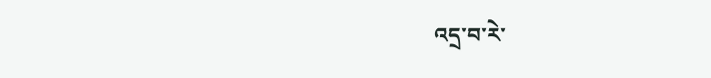འདྲ་བ་རེ་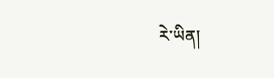རེ་ཡིན།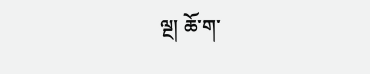ལྔ། ཆོ་ག་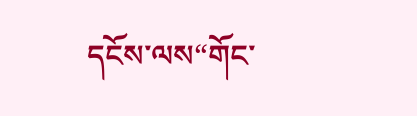དངོས་ལས“གོང་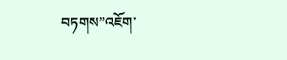བཏགས”འཇོག་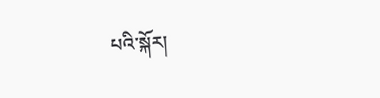པའི་སྐོར།